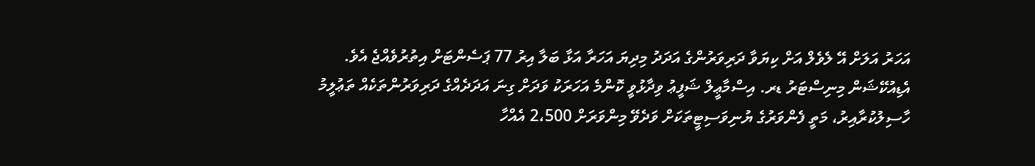އަހަރު އަލަށް އޭ ލެވެލް އަށް ކިޔަވާ ދަރިވަރުންގެ އަދަދު މިދިޔަ އަހަރާ އަޅާ ބަލާ އިރު 77 ޕަސެންޓަށް އިތުރުވެއްޖެ އެވެ.
އެޑިއުކޭޝަން މިނިސްޓަރު ޑރ. އިސްމާޢީލް ޝަފީޢު ވިދާޅުވީ ކޮންމެ އަހަރަކު ވަދަށް ގިނަ އަދަދެއްގެ ދަރިވަރުންތަކެއް ތަޢުލީމު ހާސިލުކުރާއިރު، މަތީ ފެންވަރުގެ ޔުނިވަސިޓީތަކަށް ވަދެވޭ މިންވަރަށް 2،500 އެއްހާ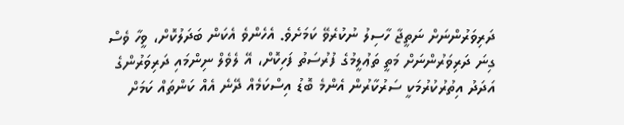ދަރިވަރުންނަށް ނަތީޖާ ހާސިލު ނުކުރެވޭ ކަމަށެވެ. އެހެންވެ އެކަން ބަދަލުކޮށް، ވީހާ ވެސް ގިނަ ދަރިވަރުންނަށް މަތީ ތަޢުލީމުގެ ފުރުސަތު ފަހިކޮށް، އޭ ލެވެލް ނިންމައި ދަރިވަރުންގެ އަދަދު އިތުރުކުރުމަކީ ސަރުކާރުން އެންމެ ބޮޑު އިސްކަމެއް ދޭނެ އެއް ކަންތައް ކަމަށް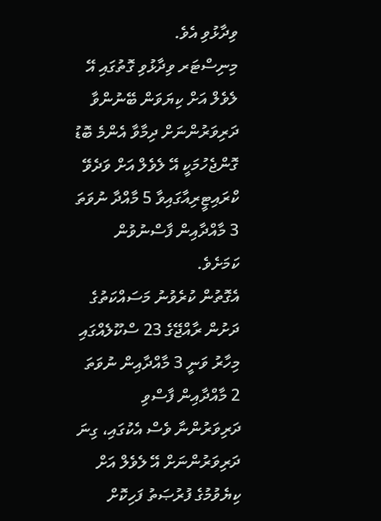ވިދާޅުވި އެވެ.
މިނިސްޓަރ ވިދާޅުވި ގޮތުގައި އޭ ލެވެލް އަށް ކިޔަވަން ބޭނުންވާ ދަރިވަރުންނަށް ދިމާވާ އެންމެ ބޮޑު ގޮންޖެހުމަކީ އޭ ލެވެލް އަށް ވަދެވޭ ކްރައިޓީރިއާގައިވާ 5 މާއްދާ ނުވަތަ 3 މާއްދާއިން ފާސްނުވުން ކަމަށެވެ.
އެގޮތުން ކުރެވުނު މަސައްކަތުގެ ދަށުން ރާއްޖޭގެ 23 ސްކޫލެއްގައި މިހާރު ވަނީ 3 މާއްދާއިން ނުވަތަ 2 މާއްދާއިން ފާސްވި ދަރިވަރުންނާ ވެސް އެކުގައި، ގިނަ ދަރިވަރުންނަށް އޭ ލެވެލް އަށް ކިޔެވުމުގެ ފުރުޞަތު ފަހިކޮށް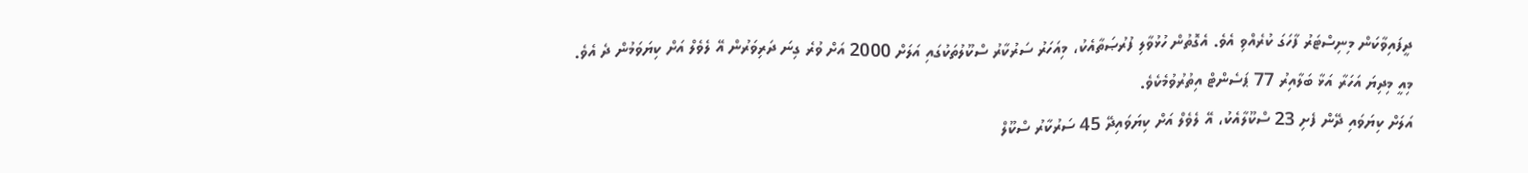ދީފައިވާކަން މިނިސްޓަރު ފާހަގަ ކުރެއްވި އެވެ. އެގޮތުން ހުޅުވާލި ފުރުޞަތާއެކު، މިއަހަރު ސަރުކާރު ސްކޫލުތަކުގައި އަލަށް 2000 އަށް ވުރެ ގިނަ ދަރިވަރުން އޭ ލެވެލް އަށް ކިޔަވަމުން ދެ އެވެ.
މިއީ މިދިޔަ އަހަރާ އަޅާ ބަލާއިރު 77 ޕަސެންޓް އިތުރުވުމެކެވެ.
އަލަށް ކިޔަވައި ދޭން ފެށި 23 ސްކޫލާއެކު، އޭ ލެވެލް އަށް ކިޔަވައިދޭ 45 ސަރުކާރު ސްކޫލް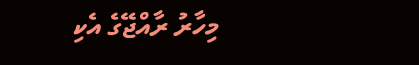މިހާރު ރާއްޖޭގެ އެކި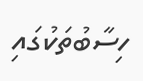ހިސާބުތަކުގައި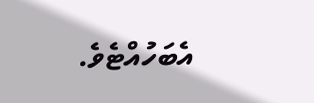އެބަހުއްޓެވެ.